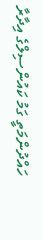ހައްދުންމަތީ ގަމު ކައުންސިލްގެ އިދާރާ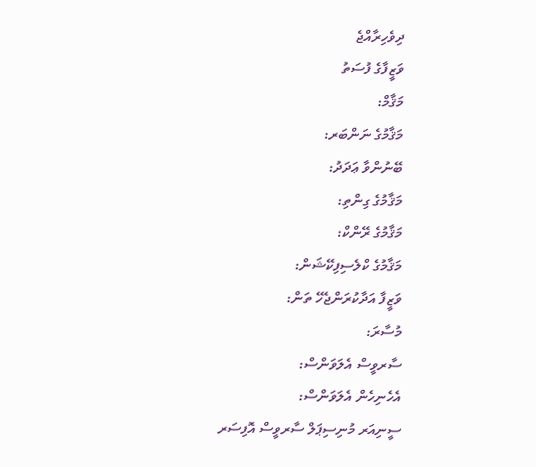ދިވެހިރާއްޖެ
ވަޒީފާގެ ފުސަތު
މަޤާމް:
މަޤާމުގެ ނަންބަރ:
ބޭނުންވާ ޢަދަދު:
މަޤާމުގެ ގިންތި:
މަޤާމުގެ ރޭންކް:
މަޤާމުގެ ކްލެސިފިކޭޝަން:
ވަޒީފާ އަދާކުރަންޖެހޭ ތަން:
މުސާރަ:
ސާރވީސް އެލަވަންސް:
އެހެނިހެން އެލަވަންސް:
ސީނިއަރ މުނިސިޕަލް ސާރވީސް އޮފިސަރ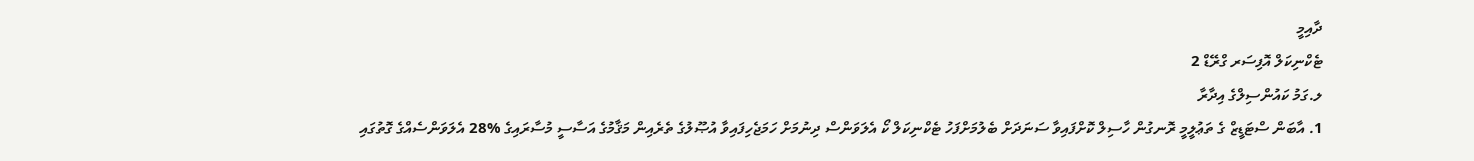ދާއިމީ
ޓެކްނިކަލް އޮފިސަރ ގްރޭޑް 2
ލ.ގަމު ކައުންސިލްގެ އިދާރާ
1. އާބަން ސްޓަޑީޒް ގެ ތަޢުލީމީ ރޮނގުން ހާސިލް ކޮށްފައިވާ ސަނަދަށް ބެލުމަށްފަހު ޓެކްނިކަލް ކޯ އެލަވަންސް ދިނުމަށް ހަމަޖެހިފައިވާ އުޞޫލުގެ ތެރެއިން މަޤާމުގެ އަސާސީ މުސާރައިގެ %28 އެލަވަންސެއްގެ ގޮތުގައި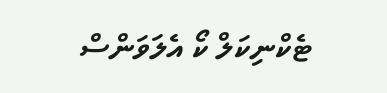ޓެކްނިކަލް ކޯ އެލަވަންސް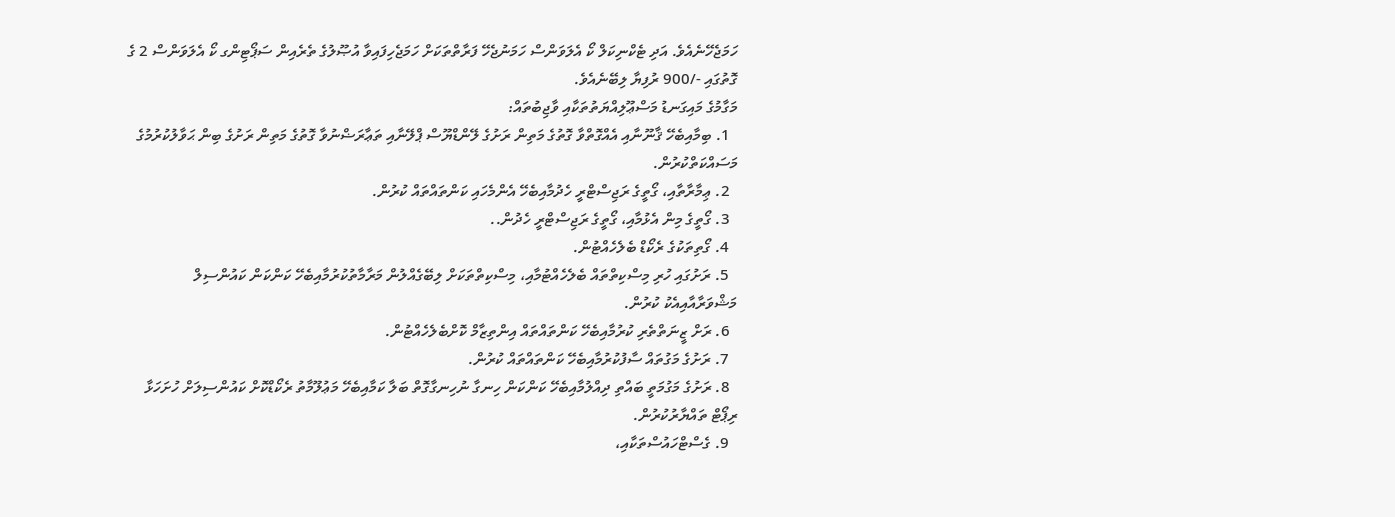ހަމަޖެހޭނެއެވެ. އަދި ޓެކްނިކަލް ކޯ އެލަވަންސް ހަމަނުޖެހޭ ފަރާތްތަކަށް ހަމަޖެހިފައިވާ އުޞޫލުގެ ތެރެއިން ސަޕޯޓިންގ ކޯ އެލަވަންސް 2 ގެ ގޮތުގައި -/900 ރުފިޔާ ލިބޭނެއެވެ.
މަގާމުގެ މައިގަނޑު މަސްޢޫލިއްޔަތުތަކާއި ވާޖިބުތައް:
  1. ބިމާއިބެހޭ ޤާނޫނާއި އެއްގޮތްވާ ގޮތުގެ މަތިން ރަށުގެ ލޭންޑްޔޫސް ޕްލޭނާއި ތަޢާރަޟްނުވާ ގޮތުގެ މަތިން ރަށުގެ ބިން ޙަވާލުކުރުމުގެ މަސައްކަތްކުރުން.
  2. ޢިމާރާތާއި، ގޯތީގެ ރަޖިސްޓްރީ ހެދުމާއިބެހޭ އެންމެހައި ކަންތައްތައް ކުރުން.
  3. ގޯތީގެ މިން އެޅުމާއި، ގޯތީގެ ރަޖިސްޓްރީ ހެދުން..
  4. ގޯތިތަކުގެ ރެކޯޑް ބެލެހެއްޓުން.
  5. ރަށުގައި ހުރި މިސްކިތްތައް ބެލެހެއްޓުމާއި، މިސްކިތްތަކަށް ލިބޭގެއްލުން މަރާމާތުކުރުމާއިބެހޭ ކަންކަން ކައުންސިލް މަޝްވަރާއާއިއެކު ކުރުން.
  6. ރަށް ޒީނަތްތެރި ކުރުމާއިބެހޭ ކަންތައްތައް އިންތިޒާމް ކޮށްބެލެހެއްޓުން.
  7. ރަށުގެ މަގުތައް ސާފުކުރުމާއިބެހޭ ކަންތައްތައް ކުރުން.
  8. ރަށުގެ މަގުމަތީ ބައްތި ދިއްލުމާއިބެހޭ ކަންކަން ހިނގާ ނުހިނގާގޮތް ބަލާ ކަމާއިބެހޭ މަޢުލޫމާތު ރެކޯޑްކޮށް ކައުންސިލަށް ހުށަހަޅާ ރިޕޯޓް ތައްޔާރުކުރުން.
  9. ގެސްޓްހައުސްތަކާއި،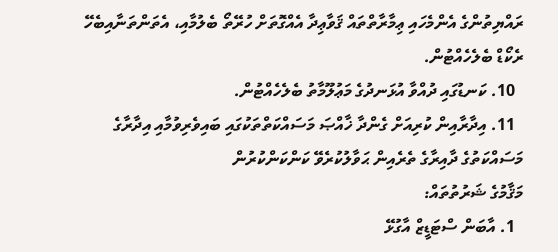ރައްޔިތުންގެ އެންމެހައި ޢިމާރާތްތައް ޤަވާޢިދާ އެއްގޮތަށް ހުރޭތޯ ބެލުމާއި، އެތަންތަނާއިބެހޭ ރެކޯޑް ބެލެހެއްޓުން.
  10. ކަނޑުގައި ދުއްވާ އުޅަނދުގެ މަޢުލޫމާތު ބެލެހެއްޓުން.
  11. އިދާރާއިން ކުރިއަށް ގެންދާ ޚާއްޞަ މަސައްކަތްތަކުގައި ބައިވެރިވުމާއި އިދާރާގެ މަސައްކަތުގެ ދާއިރާގެ ތެރެއިން ޙަވާލުކުރެވޭ ކަންކަންކުރުން
މަޤާމުގެ ޝަރުތުތައް:
  1. އާބަން ސްޓަޑީޒް އާގުޅޭ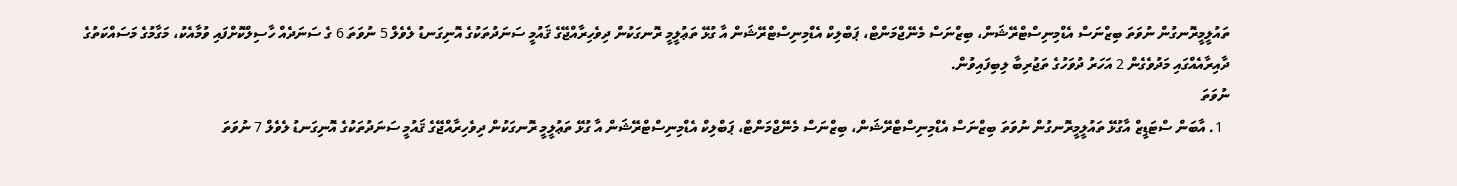ތައުލީމީރޮނގުން ނުވަތަ ބިޒްނަސް އެޑްމިނިސްޓްރޭޝަން، ބިޒްނަސް މެނޭޖްމަންޓް، ޕަބްލިކް އެޑްމިނިސްޓްރޭޝަން އާ ގުޅޭ ތަޢުލީމީ ރޮނގަކުން ދިވެހިރާއްޖޭގެ ޤައުމީ ސަނަދުތަކުގެ އޮނިގަނޑު ލެވެލް 5 ނުވަތަ 6 ގެ ސަނަދެއް ހާސިލްކޮށްފައި ވުމާއެކު، މަގާމުގެ މަސައްކަތުގެ ދާއިރާއެއްގައި މަދުވެގެން 2 އަހަރު ދުވަހުގެ ތަޖުރިބާ ލިބިފައިވުން.
ނުވަތަ
  1. އާބަން ސްޓަޑީޒް އާގުޅޭ ތައުލީމީރޮނގުން ނުވަތަ ބިޒްނަސް އެޑްމިނިސްޓްރޭޝަން، ބިޒްނަސް މެނޭޖްމަންޓް، ޕަބްލިކް އެޑްމިނިސްޓްރޭޝަން އާ ގުޅޭ ތަޢުލީމީ ރޮނގަކުން ދިވެހިރާއްޖޭގެ ޤައުމީ ސަނަދުތަކުގެ އޮނިގަނޑު ލެވެލް 7 ނުވަތަ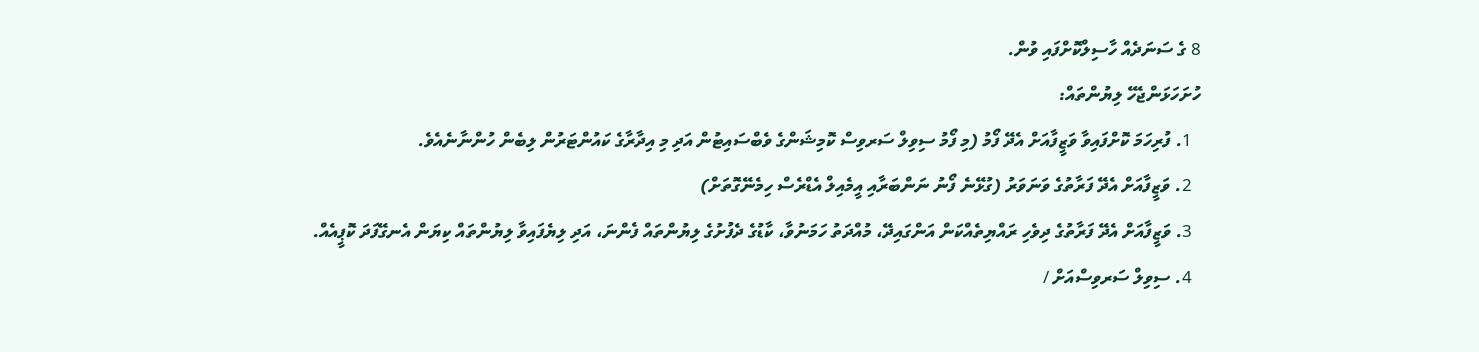8 ގެ ސަނަދެއް ހާސިލްކޮށްފައި ވުން.
ހުށަހަޅަންޖެހޭ ލިޔުންތައް:
  1. ފުރިހަމަ ކޮށްފައިވާ ވަޒީފާއަށް އެދޭ ފޯމު (މި ފޯމު ސިވިލް ސަރވިސް ކޮމިޝަންގެ ވެބްސައިޓުން އަދި މި އިދާރާގެ ކައުންޓަރުން ލިބެން ހުންނާނެއެވެ.
  2. ވަޒީފާއަށް އެދޭ ފަރާތުގެ ވަނަވަރު (ގުޅޭނެ ފޯނު ނަންބަރާއި އީމެއިލް އެޑްރެސް ހިމެނޭގޮތަށް)
  3. ވަޒީފާއަށް އެދޭ ފަރާތުގެ ދިވެހި ރައްޔިތެއްކަން އަންގައިދޭ، މުއްދަތު ހަމަނުވާ، ކާޑުގެ ދެފުށުގެ ލިޔުންތައް ފެންނަ، އަދި ލިޔެފައިވާ ލިޔުންތައް ކިޔަން އެނގޭފަދަ ކޮޕީއެއް.
  4. ސިވިލް ސަރވިސްއަށް /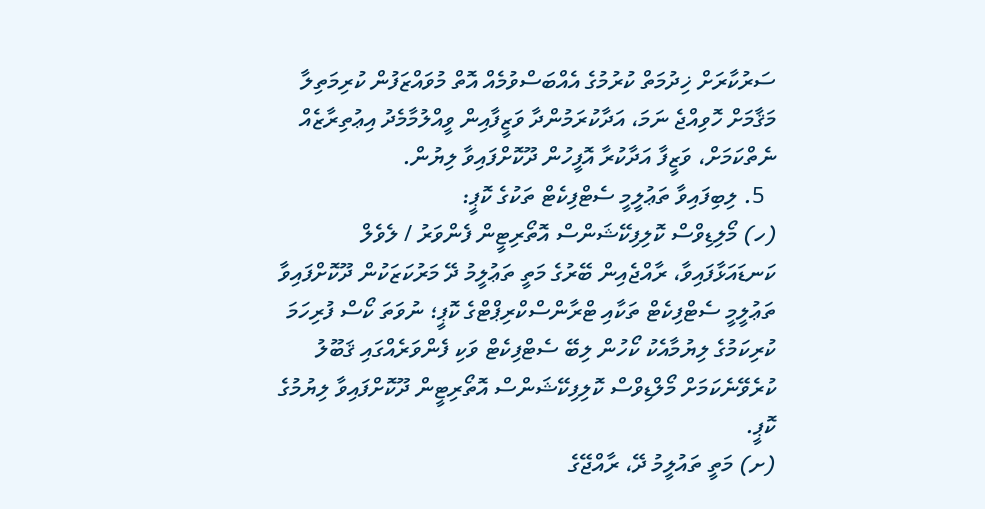ސަރުކާރަށް ޚިދުމަތް ކުރުމުގެ އެއްބަސްވުމެއް އޮތް މުވައްޒަފުން ކުރިމަތިލާ މަޤާމަށް ހޮވިއްޖެ ނަމަ، އަދާކުރަމުންދާ ވަޒީފާއިން ވީއްލުމާމެދު އިޢުތިރާޒެއް ނެތްކަމަށް، ވަޒީފާ އަދާކުރާ އޮފީހުން ދޫކޮށްފައިވާ ލިޔުން.
  5. ލިބިފައިވާ ތަޢުލީމީ ސެޓްފިކެޓް ތަކުގެ ކޮޕީ:
(ހ) މޯލިޑިވްސް ކޮލިފިކޭޝަންސް އޮތޯރިޓީން ފެންވަރު / ލެވެލް ކަނޑައަޅާފައިވާ، ރާއްޖެއިން ބޭރުގެ މަތީ ތަޢުލީމު ދޭ މަރުކަޒަކުން ދޫކޮށްފައިވާ ތަޢުލީމީ ސެޓްފިކެޓް ތަކާއި ޓްރާންސްކްރިޕްޓްގެ ކޮޕީ؛ ނުވަތަ ކޯސް ފުރިހަމަ ކުރިކަމުގެ ލިޔުމާއެކު ކޯހުން ލިބޭ ސެޓްފިކެޓް ވަކި ފެންވަރެއްގައި ޤަބޫލު ކުރެވޭނެކަމަށް މޯލްޑިވްސް ކޮލިފިކޭޝަންސް އޮތޯރިޓީން ދޫކޮށްފައިވާ ލިޔުމުގެ ކޮޕީ.
(ށ) މަތީ ތައުލީމު ދޭ، ރާއްޖޭގެ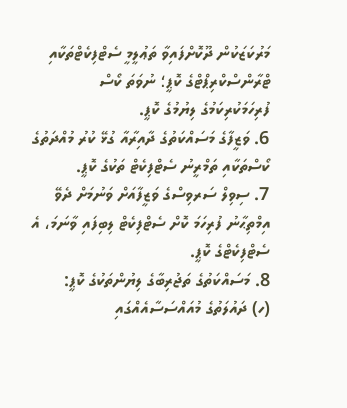މަރުކަޒަކުން ދޫކޮށްފައިވާ ތަޢުލީމީ ސެޓްފިކެޓްތަކާއި ޓްރާންސްކްރިޕްޓްގެ ކޮޕީ؛ ނުވަތަ ކޯސް ފުރިހަމަކުރިކަމުގެ ލިޔުމުގެ ކޮޕީ.
6. ވަޒީފާގެ މަސައްކަތުގެ ދާއިރާއާ ގުޅޭ ކުރު މުއްދަތުގެ ކޯސްތަކާއި ތަމްރީނު ސެޓްފިކެޓް ތަކުގެ ކޮޕީ.
7. ސިވިލް ސަރވިސްގެ ވަޒީފާއަށް ވަނުމަށް ދެވޭ އިމްތިޙާނު ފުރިހަމަ ކޮށް ސެޓްފިކެޓް ލިބިފައި ވާނަމަ، އެ ސެޓްފިކެޓްގެ ކޮޕީ.
8. މަސައްކަތުގެ ތަޖުރިބާގެ ލިޔުންތަކުގެ ކޮޕީ:
(ހ) ދައުލަތުގެ މުއައްސަސާއެއްގައި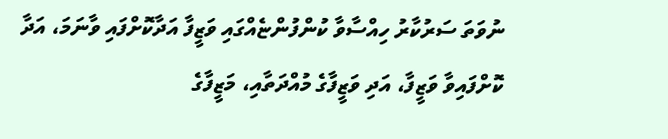ނުވަތަ ސަރުކާރު ހިއްސާވާ ކުންފުންޏެއްގައި ވަޒީފާ އަދާކޮށްފައި ވާނަމަ، އަދާ ކޮށްފައިވާ ވަޒީފާ، އަދި ވަޒީފާގެ މުއްދަތާއި، މަޒީފާގެ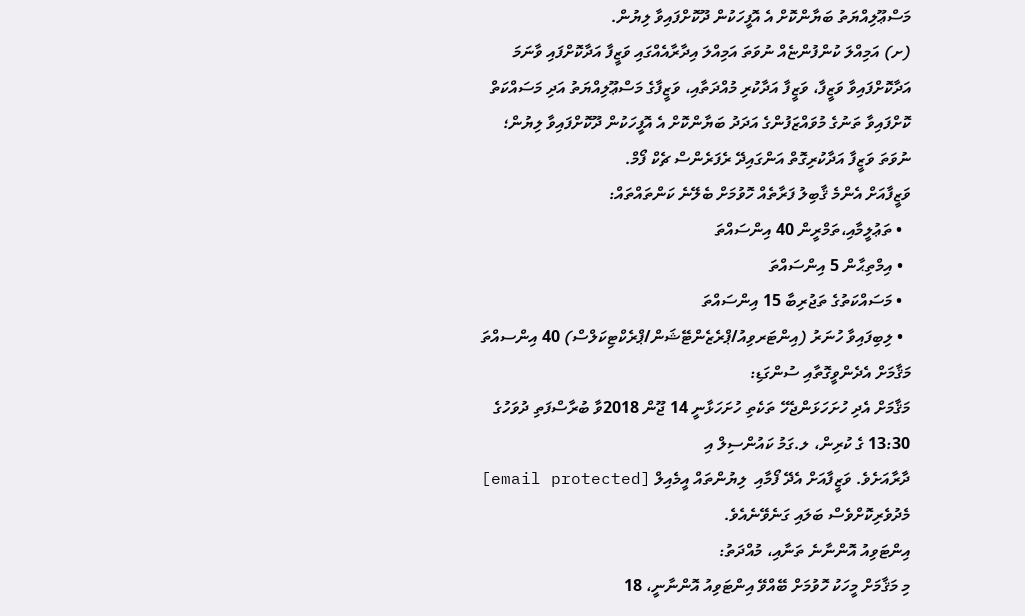މަސްޢޫލިއްޔަތު ބަޔާންކޮށް އެ އޮފީހަކުން ދޫކޮށްފައިވާ ލިޔުން.
(ށ) އަމިއްލަ ކުންފުންޏެއް ނުވަތަ އަމިއްލަ އިދާރާއެއްގައި ވަޒީފާ އަދާކޮށްފައި ވާނަމަ އަދާކޮށްފައިވާ ވަޒީފާ، ވަޒީފާ އަދާކުރި މުއްދަތާއި، ވަޒީފާގެ މަސްޢޫލިއްޔަތު އަދި މަސައްކަތް ކޮށްފައިވާ ތަނުގެ މުވައްޒަފުންގެ އަދަދު ބަޔާންކޮށް އެ އޮފީހަކުން ދޫކޮށްފައިވާ ލިޔުން؛ ނުވަތަ ވަޒީފާ އަދާކުރިގޮތް އަންގައިދޭ ރެފަރެންސް ޗެކް ފޯމް.
ވަޒީފާއަށް އެންމެ ޤާބިލު ފަރާތެއް ހޮވުމަށް ބެލޭނެ ކަންތައްތައް:
  • ތަޢުލީމާއި،ތަމްރީން 40 އިންސައްތަ
  • އިމްތިޙާން 5 އިންސައްތަ
  • މަސައްކަތުގެ ތަޖުރިބާ 15 އިންސައްތަ
  • ލިބިފައިވާ ހުނަރު (އިންޓަރވިއު/ޕްރެޒެންޓޭޝަން/ޕްރެކްޓިކަލްސް) 40 އިންސއްތަ
މަޤާމަށް އެދެންވީގޮތާއި ސުންގަޑި:
މަޤާމަށް އެދި ހުށަހަޅަންޖެހޭ ތަކެތި ހުށަހަޅާނީ 14 ޖޫން 2018ވާ ބުރާސްފަތި ދުވަހުގެ 13:30 ގެ ކުރިން، ލ.ގަމު ކައުންސިލް އި
ދާރާއަށެވެ. ވަޒީފާއަށް އެދޭ ފޯމާއި  ލިޔުންތައް އީމެއިލް [email protected] މެދުވެރިކޮށްވެސް ބަލައި ގަނެވޭނެއެވެ.
އިންޓަވިއު އޮންނާނެ ތަނާއި، މުއްދަތު:
މި މަޤާމަށް މީހަކު ހޮވުމަށް ބޭއްވޭ އިންޓަވިއު އޮންނާނީ، 18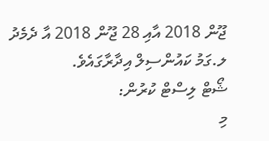ޖޫން 2018 އާއި 28 ޖޫން 2018 އާ ދެމެދު ލ.ގަމު ކައުންސިލް އިދާރާގައެވެ.
ޝޯޓް ލިސްޓް ކުރުން:
މި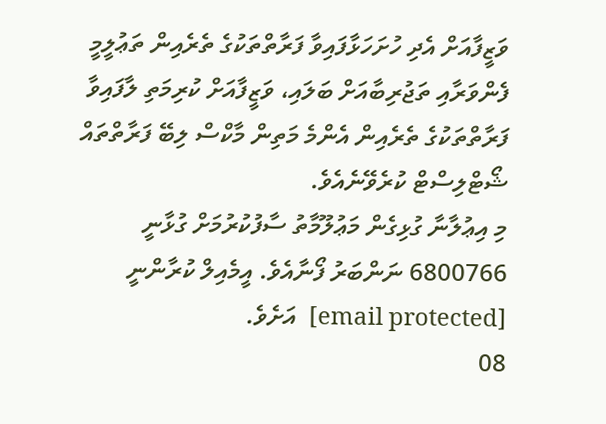ވަޒީފާއަށް އެދި ހުށަހަޅާފައިވާ ފަރާތްތަކުގެ ތެރެއިން ތަޢުލީމީ ފެންވަރާއި ތަޖުރިބާއަށް ބަލައި، ވަޒީފާއަށް ކުރިމަތި ލާފައިވާ ފަރާތްތަކުގެ ތެރެއިން އެންމެ މަތިން މާކްސް ލިބޭ ފަރާތްތައް ޝޯޓްލިސްޓް ކުރެވޭނެއެވެ.
މި އިޢުލާނާ ގުޅިގެން މަޢުލޫމާތު ސާފުކުރުމަށް ގުޅާނީ 6800766 ނަންބަރު ފޯނާއެވެ. އީމެއިލް ކުރާންނީ [email protected]  އަށެވެ.
08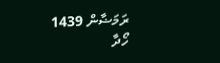ރަމަޟާން 1439
ހޯދާ